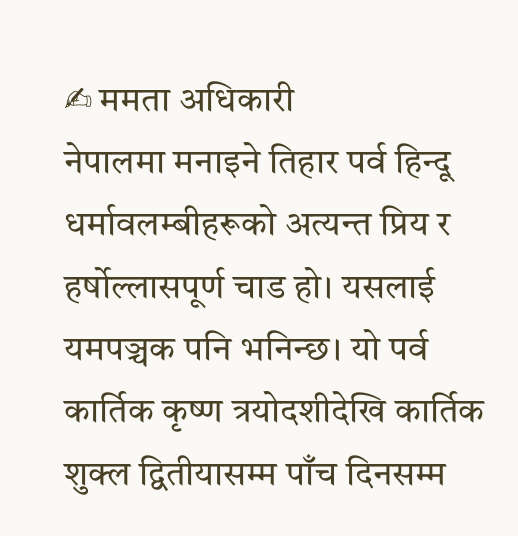✍ ममता अधिकारी
नेपालमा मनाइने तिहार पर्व हिन्दू धर्मावलम्बीहरूको अत्यन्त प्रिय र हर्षोल्लासपूर्ण चाड हो। यसलाई यमपञ्चक पनि भनिन्छ। यो पर्व कार्तिक कृष्ण त्रयोदशीदेखि कार्तिक शुक्ल द्वितीयासम्म पाँच दिनसम्म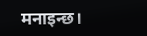मनाइन्छ।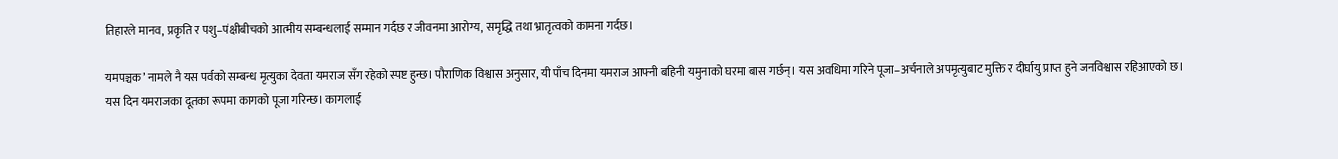तिहारले मानव, प्रकृति र पशु–पंक्षीबीचको आत्मीय सम्बन्धलाई सम्मान गर्दछ र जीवनमा आरोग्य, समृद्धि तथा भ्रातृत्वको कामना गर्दछ।

यमपञ्चक’ नामले नै यस पर्वको सम्बन्ध मृत्युका देवता यमराज सँग रहेको स्पष्ट हुन्छ। पौराणिक विश्वास अनुसार, यी पाँच दिनमा यमराज आफ्नी बहिनी यमुनाको घरमा बास गर्छन्। यस अवधिमा गरिने पूजा–अर्चनाले अपमृत्युबाट मुक्ति र दीर्घायु प्राप्त हुने जनविश्वास रहिआएको छ।
यस दिन यमराजका दूतका रूपमा कागको पूजा गरिन्छ। कागलाई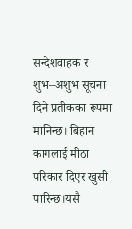सन्देशवाहक र शुभ–अशुभ सूचना दिने प्रतीकका रूपमा मानिन्छ। बिहान कागलाई मीठा परिकार दिएर खुसी पारिन्छ।यसै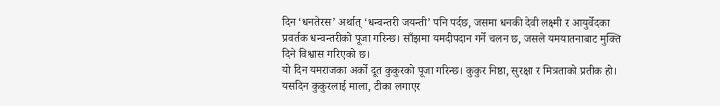दिन ‘धनतेरस’ अर्थात् ‘धन्वन्तरी जयन्ती’ पनि पर्दछ, जसमा धनकी देवी लक्ष्मी र आयुर्वेदका प्रवर्तक धन्वन्तरीको पूजा गरिन्छ। साँझमा यमदीपदान गर्ने चलन छ, जसले यमयातनाबाट मुक्ति दिने विश्वास गरिएको छ।
यो दिन यमराजका अर्को दूत कुकुरको पूजा गरिन्छ। कुकुर निष्ठा, सुरक्षा र मित्रताको प्रतीक हो। यसदिन कुकुरलाई माला, टीका लगाएर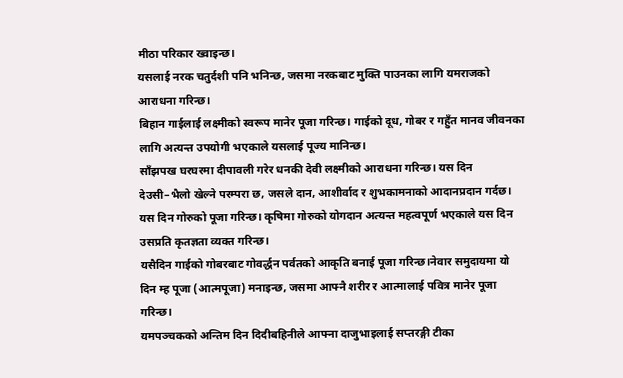मीठा परिकार ख्वाइन्छ।
यसलाई नरक चतुर्दशी पनि भनिन्छ, जसमा नरकबाट मुक्ति पाउनका लागि यमराजको आराधना गरिन्छ।
बिहान गाईलाई लक्ष्मीको स्वरूप मानेर पूजा गरिन्छ। गाईको दूध, गोबर र गहुँत मानव जीवनका लागि अत्यन्त उपयोगी भएकाले यसलाई पूज्य मानिन्छ।
साँझपख घरघरमा दीपावली गरेर धनकी देवी लक्ष्मीको आराधना गरिन्छ। यस दिन देउसी–भैलो खेल्ने परम्परा छ, जसले दान, आशीर्वाद र शुभकामनाको आदानप्रदान गर्दछ।
यस दिन गोरुको पूजा गरिन्छ। कृषिमा गोरुको योगदान अत्यन्त महत्वपूर्ण भएकाले यस दिन उसप्रति कृतज्ञता व्यक्त गरिन्छ।
यसैदिन गाईको गोबरबाट गोवर्द्धन पर्वतको आकृति बनाई पूजा गरिन्छ।नेवार समुदायमा यो दिन म्ह पूजा (आत्मपूजा) मनाइन्छ, जसमा आफ्नै शरीर र आत्मालाई पवित्र मानेर पूजा गरिन्छ।
यमपञ्चकको अन्तिम दिन दिदीबहिनीले आफ्ना दाजुभाइलाई सप्तरङ्गी टीका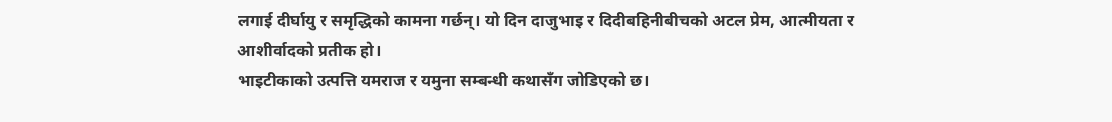लगाई दीर्घायु र समृद्धिको कामना गर्छन्। यो दिन दाजुभाइ र दिदीबहिनीबीचको अटल प्रेम, आत्मीयता र आशीर्वादको प्रतीक हो।
भाइटीकाको उत्पत्ति यमराज र यमुना सम्बन्धी कथासँग जोडिएको छ।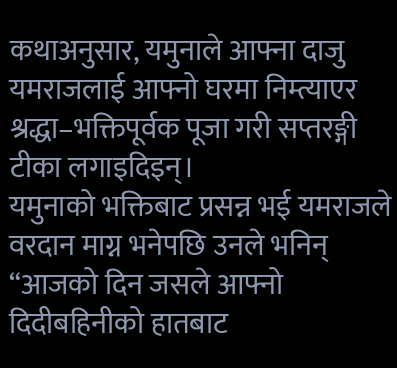कथाअनुसार, यमुनाले आफ्ना दाजु यमराजलाई आफ्नो घरमा निम्त्याएर श्रद्धा–भक्तिपूर्वक पूजा गरी सप्तरङ्गी टीका लगाइदिइन्।
यमुनाको भक्तिबाट प्रसन्न भई यमराजले वरदान माग्न भनेपछि उनले भनिन्
“आजको दिन जसले आफ्नो दिदीबहिनीको हातबाट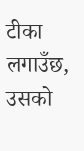टीका लगाउँछ, उसको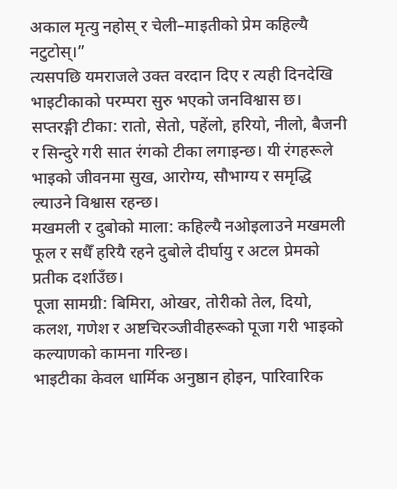अकाल मृत्यु नहोस् र चेली–माइतीको प्रेम कहिल्यै नटुटोस्।”
त्यसपछि यमराजले उक्त वरदान दिए र त्यही दिनदेखि भाइटीकाको परम्परा सुरु भएको जनविश्वास छ।
सप्तरङ्गी टीका: रातो, सेतो, पहेंलो, हरियो, नीलो, बैजनी र सिन्दुरे गरी सात रंगको टीका लगाइन्छ। यी रंगहरूले भाइको जीवनमा सुख, आरोग्य, सौभाग्य र समृद्धि ल्याउने विश्वास रहन्छ।
मखमली र दुबोको माला: कहिल्यै नओइलाउने मखमली फूल र सधैँ हरियै रहने दुबोले दीर्घायु र अटल प्रेमको प्रतीक दर्शाउँछ।
पूजा सामग्री: बिमिरा, ओखर, तोरीको तेल, दियो, कलश, गणेश र अष्टचिरञ्जीवीहरूको पूजा गरी भाइको कल्याणको कामना गरिन्छ।
भाइटीका केवल धार्मिक अनुष्ठान होइन, पारिवारिक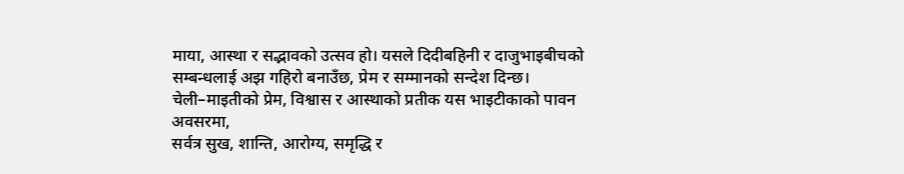माया, आस्था र सद्भावको उत्सव हो। यसले दिदीबहिनी र दाजुभाइबीचको सम्बन्धलाई अझ गहिरो बनाउँछ, प्रेम र सम्मानको सन्देश दिन्छ।
चेली–माइतीको प्रेम, विश्वास र आस्थाको प्रतीक यस भाइटीकाको पावन अवसरमा,
सर्वत्र सुख, शान्ति, आरोग्य, समृद्धि र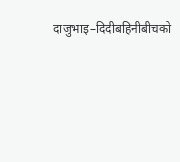दाजुभाइ–दिदीबहिनीबीचको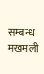सम्बन्ध
मखमली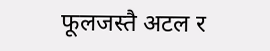फूलजस्तै अटल र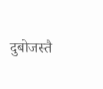दुबोजस्तै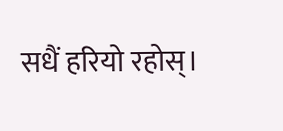सधैं हरियो रहोस्।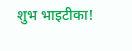शुभ भाइटीका!